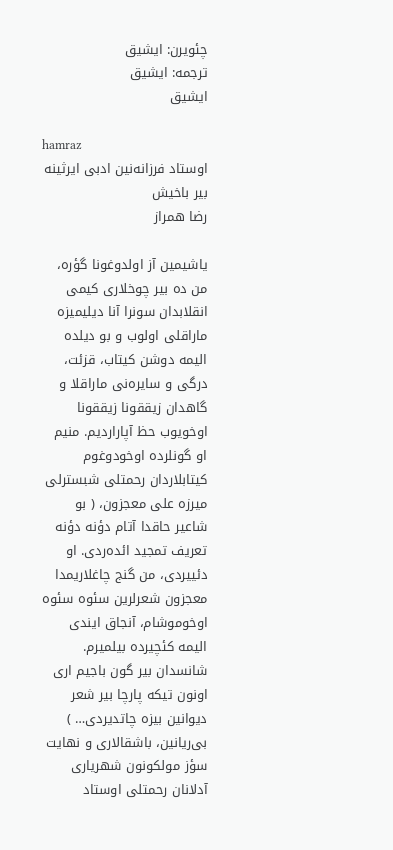چئویرن: ایشیق
ترجمه: ایشیق
ایشیق

hamraz
اوستاد فرزانه‌نین ادبی ایرثینه بیر باخیش
رضا همراز

یاشیمین آز اولدوغونا گؤره، من ده بیر چوخلاری کیمی انقلابدان سونرا آنا دیلیمیزه ماراقلی اولوب و بو دیلده الیمه دوشن‌ کیتاب، قزئت، درگی و سایره‌نی ماراقلا و گاهدان زیققونا زیققونا اوخویوب حظ آپاراردیم. منیم او گونلرده اوخودوغوم کیتابلاردان رحمتلی شبسترلی میرزه علی معجزون، ( بو شاعیر حاقدا آتام دؤنه دؤنه تعریف تمجید ائده‌ردی. او دئییردی، من گنج چاغلاریمدا معجزون شعرلرین سئوه سئوه اوخوموشام، آنجاق ایندی الیمه کئچیرده بیلمیرم. شانسدان بیر گون باجیم اری اونون تیکه پارچا بیر شعر دیوانین بیزه چاتدیردی… ) بی‌ریانین، باشقالاری و نهایت سؤز مولکونون شهریاری آدلانان رحمتلی اوستاد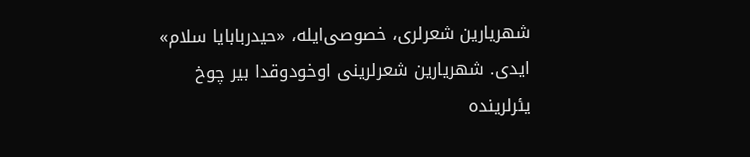شهریارین شعرلری، خصوصی‌ایله، «حیدربابایا سلام» ایدی. شهریارین شعرلرینی اوخودوقدا بیر چوخ یئرلرینده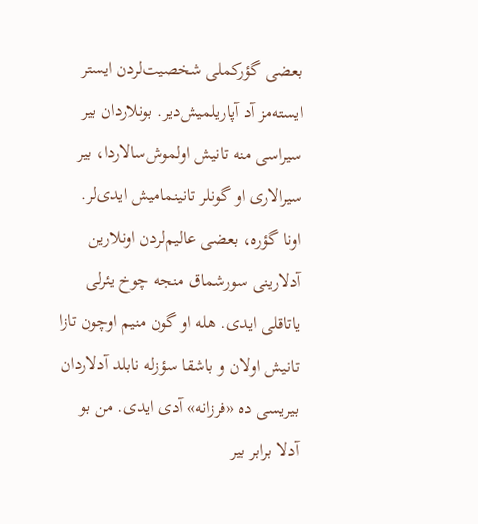بعضی گؤرکملی شخصیت‌لردن ایستر ایسته‌مز آد آپاریلمیش‌دیر. بونلاردان بیر سیراسی منه تانیش اولموش‌سالاردا، بیر سیرالاری او گونلر تانینمامیش ایدی‌لر. اونا گؤره، بعضی عالیم‌لردن اونلارین آدلارینی سورشماق منجه چوخ یئرلی یاتاقلی ایدی. هله او گون منیم اوچون تازا تانیش اولان و باشقا سؤزله نابلد آدلاردان بیریسی ده «فرزانه» آدی ایدی. من بو آدلا برابر بیر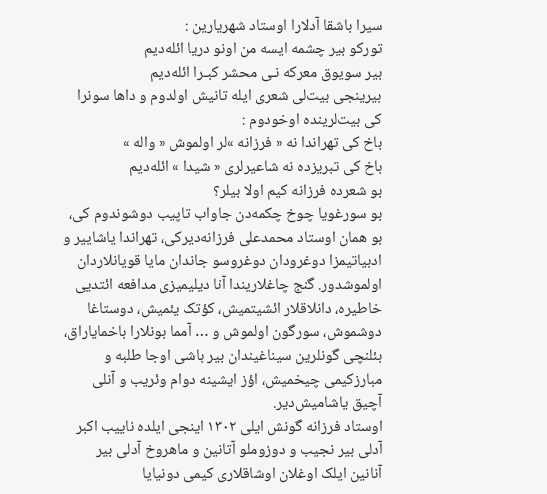سیرا باشقا آدلارا اوستاد شهریارین :
تورکو بیر چشمه ایسه من اونو دریا ائله‌دیم
بیر سویوق معرکه نـی محشر کبـرا ائله‌دیم
بیرینجی بیت‌لی شعری ایله تانیش اولدوم و داها سونرا کی بیت‌لرینده اوخودوم :
باخ کی تهراندا نه « فرزانه »لر اولموش « واله »
باخ کی تبریزده نه شاعیرلری « شیدا » ائله‌دیم
بو شعرده فرزانه کیم اولا بیلر؟
بو سورغویا چوخ چکمه‌دن جاواب تاپیب دوشوندوم کی، بو همان اوستاد محمدعلی فرزانه‌‌دیرکی، تهراندا یاشاییر و ادبیاتیمزا دوغرودان دوغروسو جاندان مایا قویانلاردان اولموشدور. گنج چاغلاریندا آنا دیلیمیزی مدافعه ائتدیی خاطیره‌، دانلاقلار ائشیتمیش، کؤتک یئمیش، دوستاغا دوشموش، سورگون اولموش و … آمما بونلارا باخمایاراق، بئلنچی گونلرین سیناغیندان بیر باشی اوجا طلبه و مبارز‌کیمی چیخمیش، اؤز ایشینه دوام وئریب و آنلی آچیق یاشامیش‌دیر.
اوستاد فرزانه گونش ایلی ۱۳۰۲ اینجی ایلده ناییب اکبر آدلی بیر نجیب و دوزوملو آتانین و ماهروخ آدلی بیر آنانین ایلک اوغلان اوشاقلاری کیمی دونیایا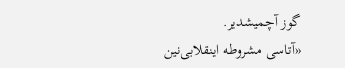گوز آچمیشدیر.
«آتاسی مشروطه اینقلابی‌نین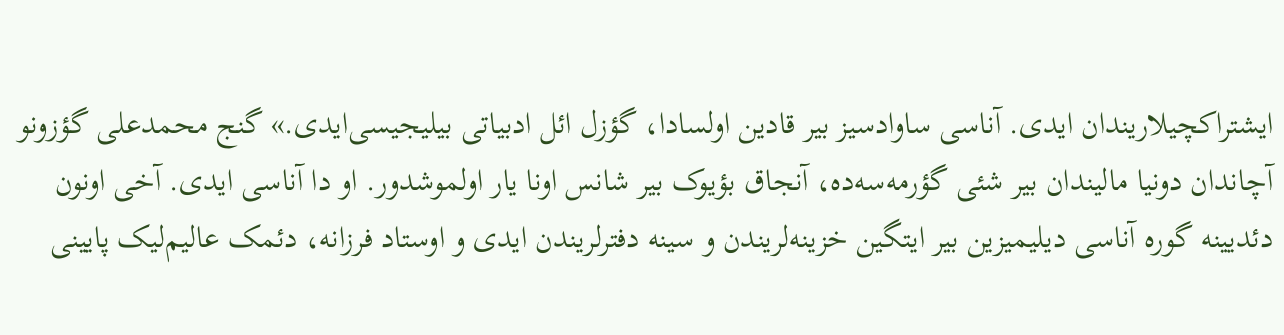ایشتراکچیلاریندان ایدی. آناسی ساوادسیز بیر قادین اولسادا، گؤزل ائل ادبیاتی بیلیجیسی‌ایدی.» گنج محمدعلی گؤزونو آچاندان دونیا مالیندان بیر شئی گؤرمه‌سه‌ده، آنجاق بؤیوک بیر شانس اونا یار اولموشدور. او دا آناسی ایدی. آخی اونون دئدیینه گوره آناسی دیلیمیزین بیر ایتگین خزینه‌لریندن و سینه دفتر‌لریندن ایدی و اوستاد فرزانه، دئمک عالیم‌لیک پایینی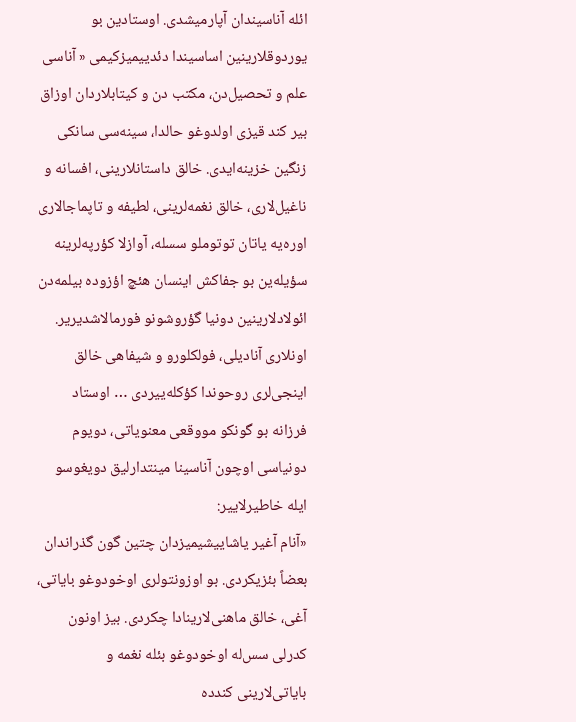ائله آناسیندان آپارمیشدی. اوستادین بو یوردوقلارینین اساسیندا دئدییمیزکیمی « آناسی علم و تحصیل‌دن،‌ مکتب دن و کیتابلاردان اوزاق بیر کند قیزی اولدوغو حالدا، سینه‌سی سانکی زنگین خزینه‌ایدی. خالق داستانلارینی، افسانه و ناغیل‌لاری، خالق نغمه‌لرینی، لطیفه و تاپماجالاری اوره‌یه یاتان توتوملو سسله، آوازلا کؤرپه‌لرینه سؤیله‌ین بو جفاکش اینسان هئچ اؤزوده بیلمه‌دن ائولادلارینین دونیا گؤروشونو فورمالاشدیریر. اونلاری آنادیلی، فولکلورو و شیفاهی خالق اینجی‌لری روحوندا کؤکله‌ییردی … اوستاد فرزانه بو گونکو مووقعی معنویاتی، ‌دویوم دونیاسی اوچون آناسینا مینتدارلیق دویغوسو ایله خاطیرلاییر:
«آنام آغیر یاشاییشیمیزدان چتین گون گذراندان بعضاً بئزیکردی. بو اوزونتولری اوخودوغو بایاتی، آغی، ‌خالق ماهنی‌لارینادا چکردی. بیز اونون کدرلی سس‌له اوخودوغو بئله نغمه و بایاتی‌لارینی کندده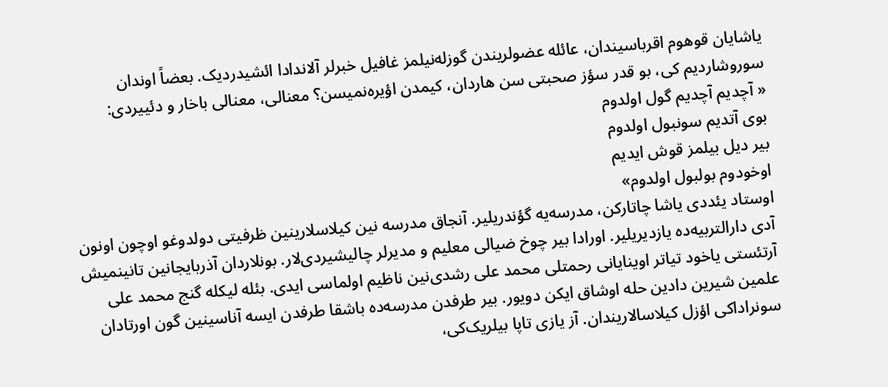یاشایان قوهوم اقرباسیندان، عائله عضولریندن گوزله‌نیلمز غافیل خبرلر آلاندادا ائشیدردیک. بعضاً اوندان سوروشاردیم کی، بو قدر سؤز صحبتی سن هاردان، کیمدن اؤیره‌نمیسن؟ معنالی، معنالی باخار و دئییردی:
« آچدیم آچدیم گول اولدوم
بوی آتدیم سونبول اولدوم
بیر دیل بیلمز قوش ایدیم
اوخودوم بولبول اولدوم»
اوستاد یئددی یاشا چاتارکن، مدرسه‌یه گؤندریلیر. آنجاق مدرسه نین کیلاسلارینین ظرفیتی دولدوغو اوچون اونون آدی دارالتربیه‌ده یازدیریلیر. اورادا بیر چوخ ضیالی معلیم و مدیرلر چالیشیردی‌لار. بونلاردان آذربایجانین تانینمیش آرتئستی یاخود تیاتر اوینایانی رحمتلی محمد علی رشدی‌نین ناظیم اولماسی ایدی. بئله لیکله گنج محمد علی علمین شیرین دادین حله اوشاق ایکن دویور. بیر طرفدن مدرسه‌ده باشقا طرفدن ایسه آناسینین گون اورتادان سونرا‌داکی اؤزل کیلاسالاریندان. آز یازی تاپا بیلریک‌کی،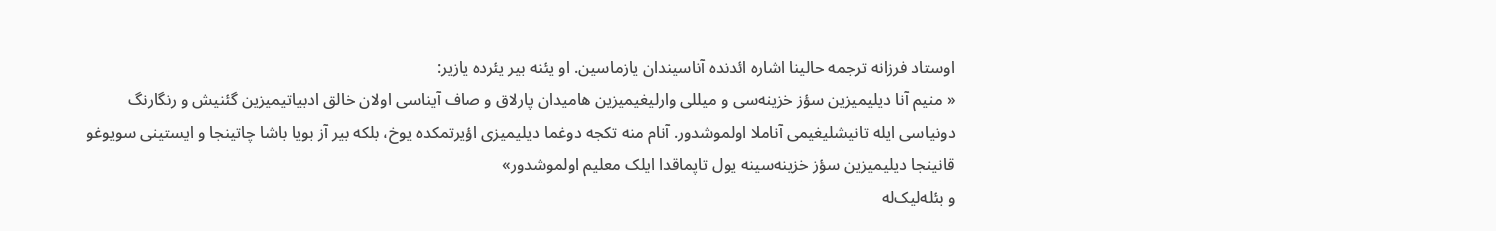اوستاد فرزانه ترجمه حالینا اشاره ائدنده آناسیندان یازماسین. او یئنه بیر یئرده یازیر:
« منیم آنا دیلیمیزین سؤز خزینه‌سی و میللی وارلیغیمیزین هامیدان پارلاق و صاف آیناسی اولان خالق ادبیاتیمیزین گئنیش و رنگارنگ دونیاسی ایله تانیشلیغیمی آناملا اولموشدور. آنام منه تکجه دوغما دیلیمیزی اؤیرتمکده یوخ، بلکه بیر آز بویا باشا چاتینجا و ایستینی سویوغو قانینجا دیلیمیزین سؤز خزینه‌سینه یول تاپماقدا ایلک معلیم اولموشدور»
و بئله‌لیک‌له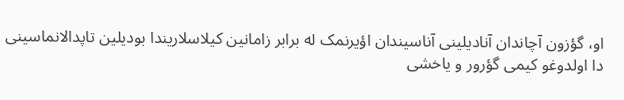او، گؤزون آچاندان آنادیلینی آناسیندان اؤیرنمک له برابر زامانین کیلاسلاریندا بودیلین تاپدالانماسینی دا اولدوغو کیمی گؤرور و یاخشی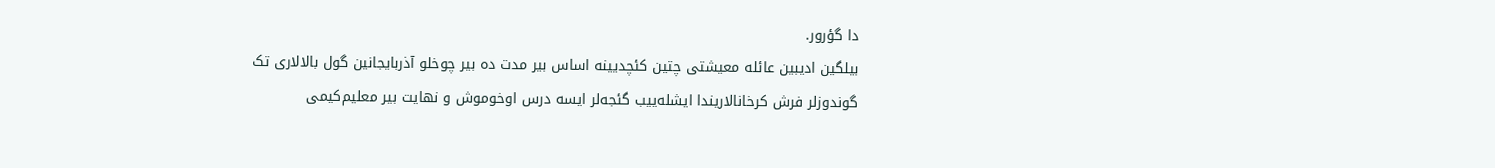دا گؤرور.
بیلگین ادیبین عائله معیشتی چتین کئچدیینه اساس بیر مدت ده بیر چوخلو آذربایجانین گول بالالاری تک گوندوزلر فرش کرخانالاریندا ایشله‌ییب گئجه‌لر ایسه درس اوخوموش و نهایت بیر معلیم‌کیمی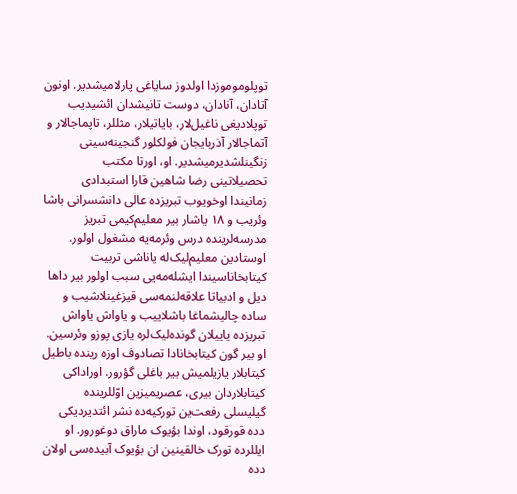توپلوموموزدا اولدوز سایاغی پارلامیشدیر. اونون آتادان، آنادان‌، دوست تانیشدان ائشیدیب توپلادیغی ناغیل‌لار، بایاتیلار، مثللر‌، تاپماجالار و آتماجالار آذربایجان فولکلور گنجینه‌سینی زنگینلشدیرمیشدیر. او‌، اورتا مکتب تحصیلاتینی رضا شاهین قارا استبدادی زمانیندا اوخویوب تبریزده عالی دانشسرانی باشا وئریب و ۱۸ یاشار بیر معلیم‌کیمی تبریز مدرسه‌لرینده درس وئرمه‌یه مشغول اولور. اوستادین معلیم‌لیک‌له یاناشی تربیت کیتابخاناسیندا ایشله‌مه‌یی سبب اولور بیر داها دیل و ادبیاتا علاقه‌لنمه‌سی قیزغینلاشیب و ساده چالیشماغا باشلاییب و یاواش یاواش تبریزده یاییلان گونده‌لیک‌لره یازی پوزو وئرسین. او بیر گون کیتابخانادا تصادوف اوزه رینده باطیل کیتابلار یازیلمیش بیر باغلی گؤرور. اوراداکی کیتابلاردان بیری، عصریمیزین اوّللرینده گیلیسلی رفعت‌ین تورکیه‌ده نشر ائتدیردیکی دده قورقود، اوندا بؤیوک ماراق دوغورور. او ایللرده تورک خالقینین ان بؤیوک آبیده‌سی اولان دده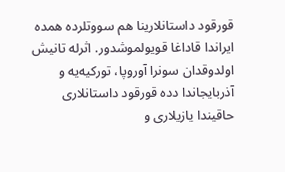قورقود داستانلارینا هم سووتلرده همده ایراندا قاداغا قویولموشدور. اثرله تانیش اولدوقدان سونرا آوروپا، تورکیه‌یه و آذربایجاندا دده قورقود داستانلاری حاقیندا یازیلاری و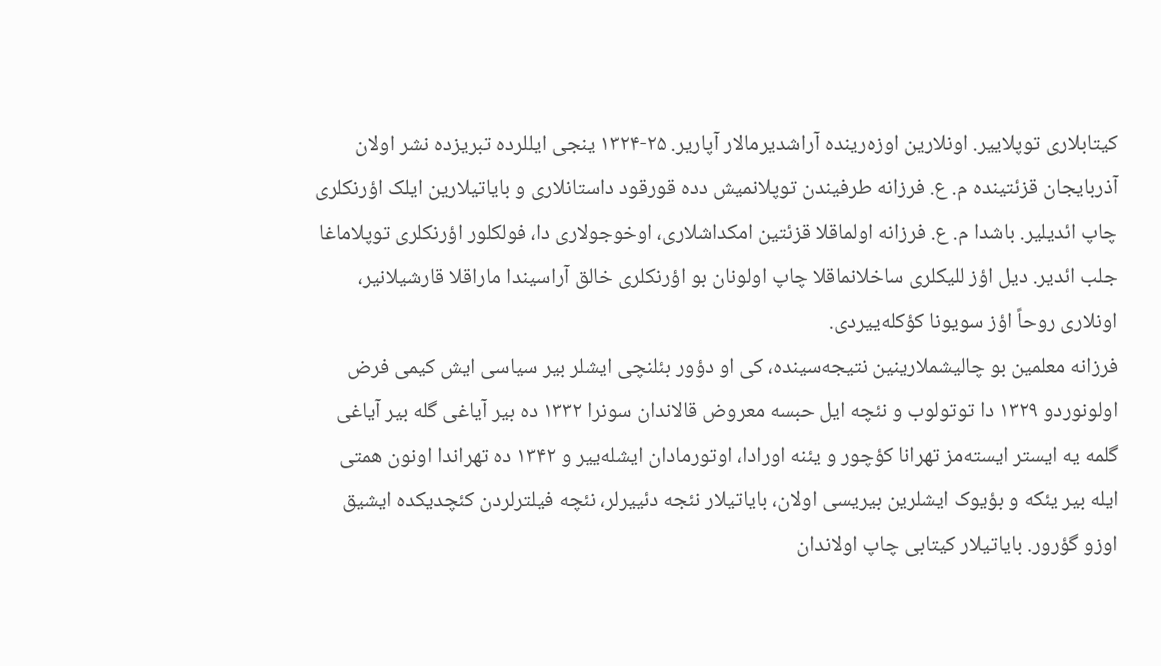کیتابلاری توپلاییر. اونلارین اوزه‌رینده آراشدیرمالار آپاریر. ۲۵-۱۳۲۴ ینجی ایللرده تبریزده نشر اولان آذربایجان قزئتینده م. ع. فرزانه طرفیندن توپلانمیش دده قورقود داستانلاری و بایاتیلارین ایلک اؤرنکلری چاپ ائدیلیر. باشدا م. ع. فرزانه اولماقلا قزئتین امکداشلاری‌، اوخوجولاری دا، فولکلور اؤرنکلری توپلاماغا جلب ائدیر. دیل اؤز للیکلری ساخلانماقلا چاپ اولونان بو اؤرنکلری خالق آراسیندا ماراقلا قارشیلانیر، اونلاری روحاً اؤز سویونا کؤکله‌ییردی.
فرزانه معلمین بو چالیشملارینین نتیجه‌سینده، کی او دؤور بئلنچی ایشلر بیر سیاسی ایش کیمی فرض اولونوردو ۱۳۲۹ دا توتولوب و نئچه ایل حبسه معروض قالاندان سونرا ۱۳۳۲ ده بیر آیاغی گله بیر آیاغی گلمه یه ایستر ایسته‌مز تهرانا کؤچور و یئنه اورادا، اوتورمادان ایشله‌ییر و ۱۳۴۲ ده تهراندا اونون همتی ایله بیر یئکه و بؤیوک ایشلرین بیریسی اولان‌، بایاتیلار نئجه دئییر‌لر، نئچه فیلترلردن کئچدیکده ایشیق اوزو گؤرور. بایاتیلار کیتابی چاپ اولاندان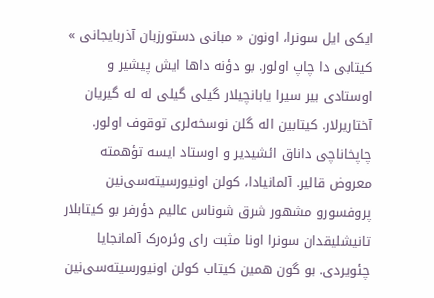ایکی ایل سونرا، اونون « مبانی دستورزبان آذربایجانی » کیتابی دا چاپ اولور. بو دؤنه داها ایش پیشیر و اوستادی بیر سیرا یابانچیلار گیلی گیلی له له گیریان آختاریرلار. کیتابین اله گلن نوسخه‌لری توقوف اولور. چاپخاناچی داناق ائشیدیر و اوستاد ایسه تؤهمته معروض قالیر. آلمانیادا، کولن اونیورسیته‌سی‌نین پروفسورو مشهور شرق شوناس عالیم دؤرفر بو‌ کیتابلار تانیشلیقدان سونرا اونا مثبت رای وئره‌رک آلمانجایا چئویردی. بو گون همین کیتاب کولن اونیورسیته‌سی‌نین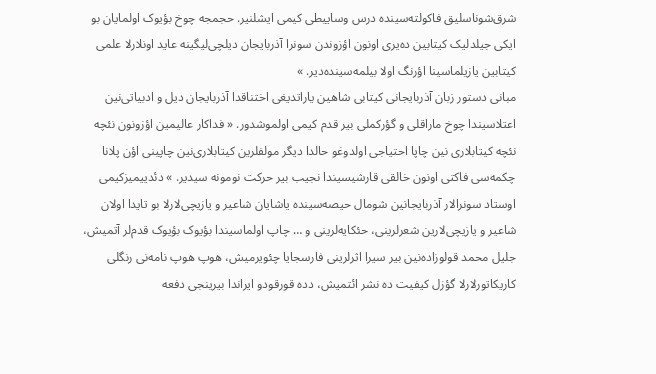شرق‌شوناسلیق فاکولته‌سینده درس وساییطی کیمی ایشلنیر. حجمجه چوخ بؤیوک اولمایان بو ایکی جیلدلیک کیتابین ده‌یری اونون اؤزوندن سونرا آذربایجان دیلچی‌لیگینه عاید اونلارلا علمی کیتابین یازیلماسینا اؤرنگ اولا بیلمه‌سینده‌دیر. »
مبانی دستور زبان آذربایجانی کیتابی شاهین یاراتدیغی اختناقدا آذربایجان دیل و ادبیاتی‌نین اعتلاسیندا چوخ ماراقلی و گؤرکملی بیر قدم کیمی اولموشدور. « فداکار عالیمین اؤزونون نئچه نئچه کیتابلاری نین چاپا احتیاجی اولدوغو حالدا دیگر مولفلرین کیتابلاری‌نین چاپینی اؤن پلانا چکمه‌سی فاکتی اونون خالقی قارشیسیندا نجیب بیر حرکت نومونه سیدیر. » دئدییمیزکیمی اوستاد سونرالار آذربایجانین شومال حیصه‌سینده یاشایان شاعیر و یازیچی‌لارلا بو تایدا اولان شاعیر و یازیچی‌لارین شعرلرینی، حئکایه‌لرینی و … چاپ اولماسیندا بؤیوک بؤیوک قدم‌لر آتمیش، جلیل محمد قولوزاده‌نین بیر سیرا اثرلرینی فارسجایا چئویرمیش، هوپ هوپ نامه‌نی رنگلی کاریکاتورلارلا گؤزل کیفیت ده نشر ائتمیش، دده قورقودو ایراندا بیرینجی دفعه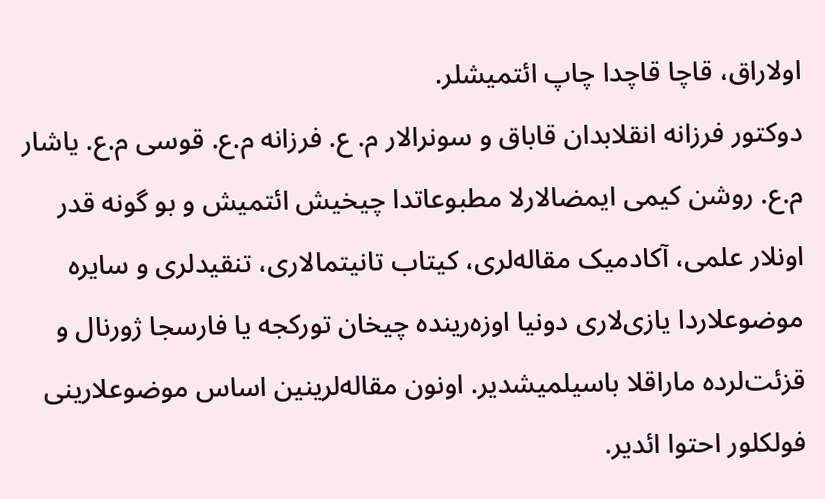اولاراق، قاچا قاچدا چاپ ائتمیشلر.
دوکتور فرزانه انقلابدان قاباق و سونرا‌لار م. ع. فرزانه م.ع. قوسی م.ع. یاشار م.ع. روشن کیمی ایمضالارلا مطبوعاتدا چیخیش ائتمیش و بو گونه قدر اونلار علمی، آکادمیک مقاله‌لری، کیتاب تانیتمالاری، تنقیدلری و سایره موضوعلاردا یازی‌لاری دونیا اوزه‌رینده چیخان تورکجه یا فارسجا ژورنال و قزئت‌لرده ماراقلا باسیلمیشدیر. اونون مقاله‌لرینین اساس موضوعلارینی فولکلور احتوا ائدیر.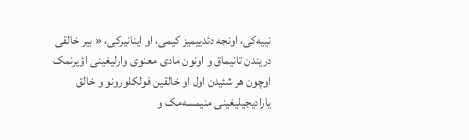نییه‌کی، اونجه دئدییمیز کیمی، او اینانیرکی، « بیر خالقی دریندن تانیماق و اونون مادی معنوی وارلیغینی اؤیرنمک اوچون هر شئیدن اول او خالقین فولکلورونو و خالق یارادیجیلیغینی منیمسه‌مک و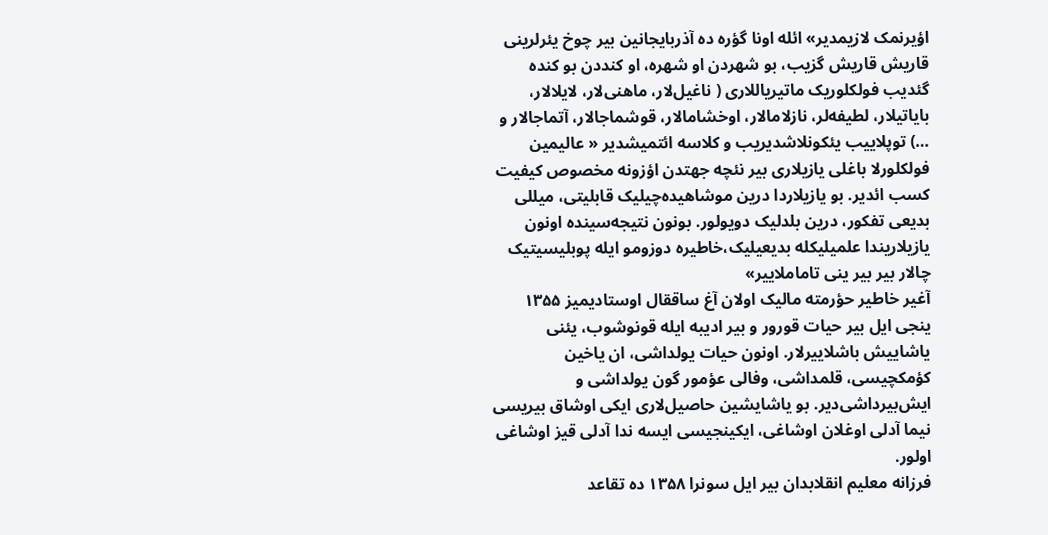اؤیرنمک لازیمدیر» ائله اونا گؤره ده آذربایجانین بیر چوخ یئرلرینی قاریش قاریش گزیب، بو شهردن او شهره، او کنددن بو کنده گئدیب فولکلوریک ماتیریاللاری ( ناغیل‌لار، ماهنی‌لار، لایلالار، بایاتیلار، لطیفه‌لر، نازلامالار، اوخشامالار، قوشماجالار، آتماجالار و …) توپلاییب یئکونلاشدیریب و کلاسه ائتمیشدیر « عالیمین فولکلورلا باغلی یازیلاری بیر نئچه جهتدن اؤزونه مخصوص کیفیت کسب ائدیر. بو یازیلاردا درین موشاهیده‌چیلیک قابلیتی‌، میللی بدیعی تفکور، درین بلدلیک دویولور. بونون نتیجه‌سینده اونون یازیلاریندا علمیلیکله بدیعیلیک‌،خاطیره دوزومو ایله پوبلیسیتیک چالار بیر بیر ینی تاماملاییر»
آغیر خاطیر حؤرمته مالیک اولان آغ ساققال اوستادیمیز ۱۳۵۵ ینجی ایل بیر حیات قورور و بیر ادیبه ایله قونوشوب، یئنی یاشاییش باشلاییرلار. اونون حیات یولداشی، ان یاخین کؤمکچیسی‌، قلمداشی، وفالی عؤمور گون یولداشی و ایش‌بیرداشی‌دیر. بو یاشایشین حاصیل‌لاری ایکی اوشاق بیریسی نیما آدلی اوغلان اوشاغی، ایکینجیسی ایسه ندا آدلی قیز اوشاغی اولور.
فرزانه معلیم انقلابدان بیر ایل سونرا ۱۳۵۸ ده تقاعد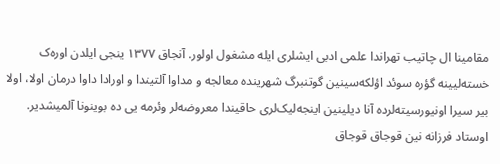مقامینا ال چاتیب تهراندا علمی ادبی ایشلری ایله مشغول اولور. آنجاق ۱۳۷۷ ینجی ایلدن اوره‌ک خسته‌لیینه گؤره سوئد اؤلکه‌سینین گوتنبرگ شهرینده معالجه و مداوا آلتیندا و اورادا داوا درمان اولا، اولا بیر سیرا اونیورسیته‌لرده آنا دیلینین اینجه‌لیک‌لری حاقیندا معروضه‌لر وئرمه یی ده بوینونا آلمیشدیر.
اوستاد فرزانه نین قوجاق قوجاق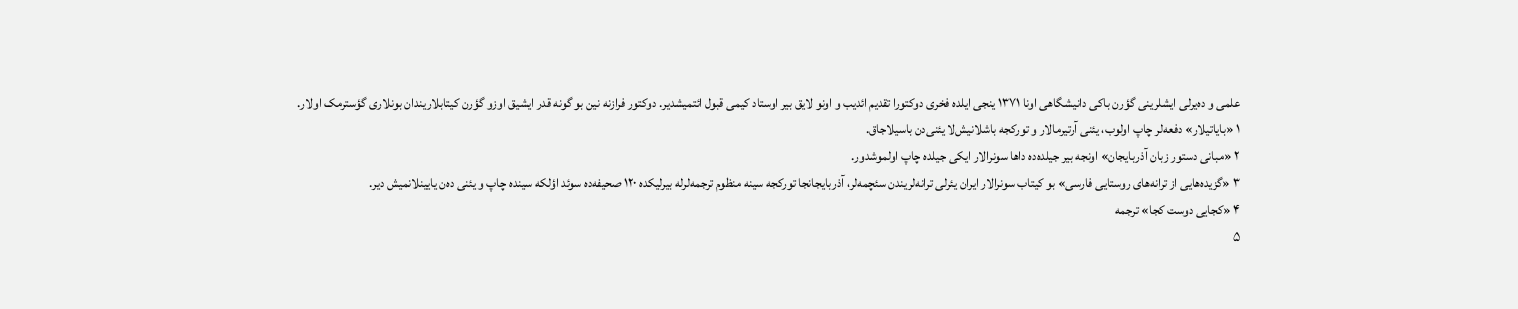علمی و ده‌یرلی ایشلرینی گؤرن باکی دانیشگاهی اونا ۱۳۷۱ ینجی ایلده فخری دوکتورا تقدیم ائدیب و اونو لایق بیر اوستاد کیمی قبول ائتمیشدیر. دوکتور فرازنه نین بو گونه قدر ایشیق اوزو گؤرن کیتابلاریندان بونلاری گؤسترمک اولار.
۱ «بایاتیلار» دفعه‌لر چاپ اولوب، یئنی آرتیرمالار و تورکجه باشلانیش‌لا یئنی‌دن باسیلاجاق.
۲ «مبانی دستور زبان آذربایجان» اونجه بیر جیلده‌ده داها سونرالار ایکی جیلده چاپ اولموشدور.
۳ «گزیده‌هایی از ترانه‌های روستایی فارسی» بو کیتاب سونرالار ایران یئرلی ترانه‌لریندن سئچمه‌لر، آذربایجانجا تورکجه سینه منظوم ترجمه‌لرله بیرلیکده ۱۲۰ صحیفه‌ده سوئد اؤلکه سینده چاپ و یئنی ده‌ن یایینلانمیش دیر.
۴ «کجایی دوست کجا» ترجمه
۵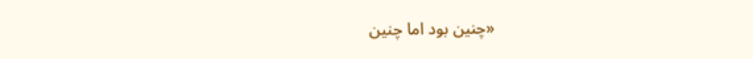«چنین بود اما چنین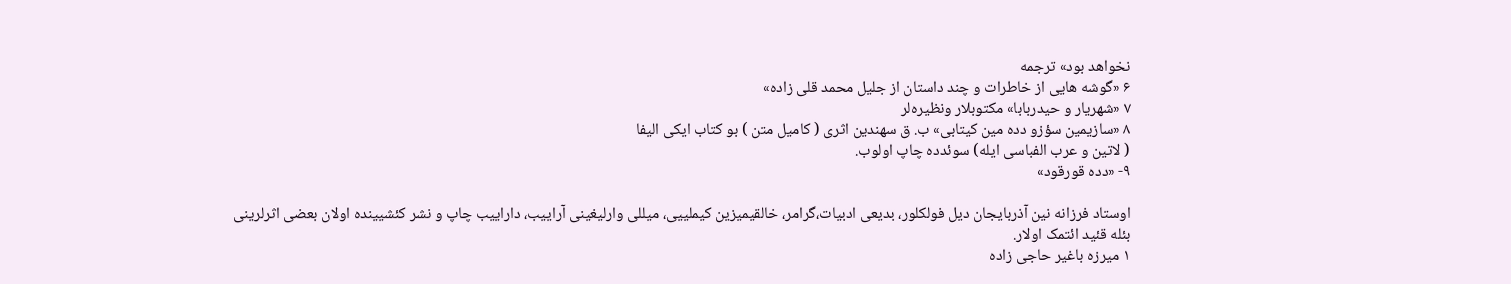نخواهد بود» ترجمه
۶ «گوشه هایی از خاطرات و چند داستان از جلیل محمد قلی زاده»
۷ «شهریار و حیدربابا» مکتوبلار ونظیره‌لر
۸ «سازیمین سؤزو دده مین کیتابی» ب. ق سهندین اثری ( کامیل متن ) بو کتاب ایکی الیفا
( لاتین و عرب الفباسی ایله) سوئدده چاپ اولوب.
۹- «دده قورقود»

اوستاد فرزانه نین آذربایجان دیل فولکلور، بدیعی ادبیات‌،گرامر، خالقیمیزین کیملییی‌، میللی وارلیغینی آراییب‌، داراییب چاپ و نشر کئشیینده اولان بعضی اثرلرینی بئله قئید ائتمک اولار.
۱ میرزه باغیر حاجی زاده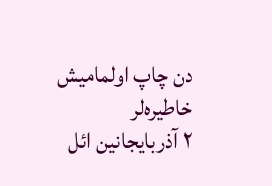دن چاپ اولمامیش خاطیره‌لر
۲ آذربایجانین ائل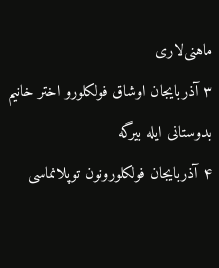ماهنی‌لاری
۳ آذربایجان اوشاق فولکلورو اختر خانیم بدوستانی ایله بیرگه
۴ آذربایجان فولکلورونون توپلانماسی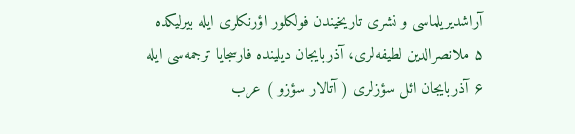آراشدیریلماسی و نشری تاریخیندن فولکلور اؤرنکلری ایله بیرلیکده
۵ ملانصرالدین لطیفه‌لری، آذربایجان دیلینده فارسجایا ترجمه‌سی ایله
۶ آذربایجان ائل سؤزلری ( آتالار سؤزو ) عرب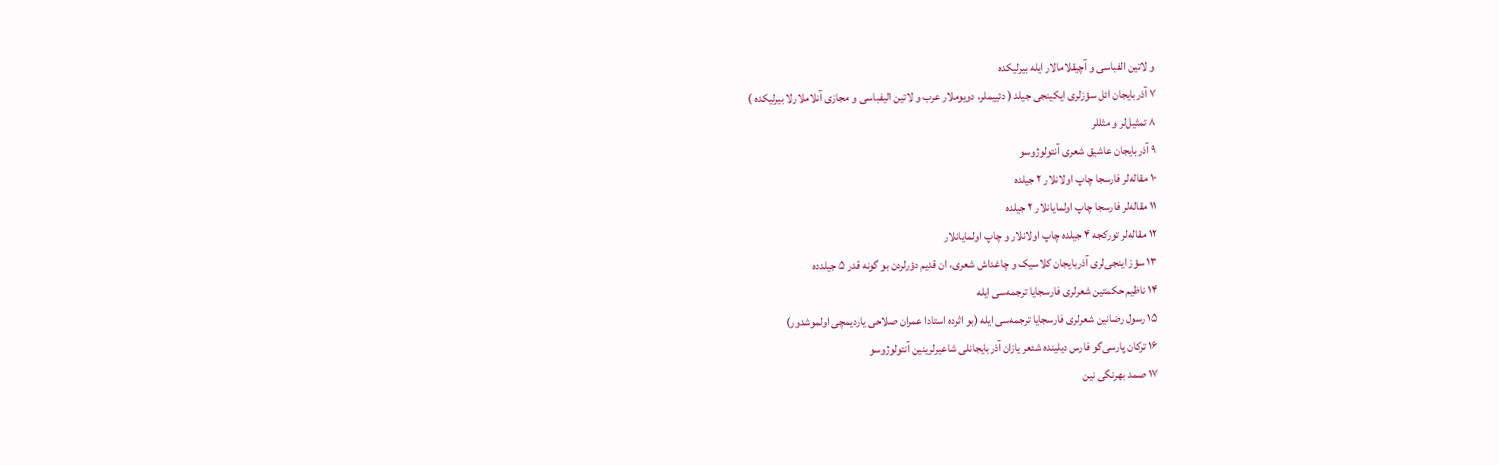و لاتین الفباسی و آچیقلامالار ایله بیرلیکده
۷ آذربایجان ائل سؤزلری ایکینجی جیلد ( دئییملر، دویوملار عرب و لاتین الیفباسی و مجازی آنلاملارلا بیرلیکده )
۸ تمثیل‌لر و مثللر
۹ آذربایجان عاشیق شعری آنتولوژوسو
۱۰ مقاله‌لر فارسجا چاپ اولانلار ۲ جیلده
۱۱ مقاله‌لر فارسجا چاپ اولمایانلار ۲ جیلده
۱۲ مقاله‌لر تورکجه ۴ جیلده چاپ اولانلار و چاپ اولمایانلار
۱۳ سؤز اینجی‌لری آذربایجان کلاسیک و چاغداش شعری‌، ان قدیم دؤرلردن بو گونه قدر ۵ جیلدده
۱۴ ناظیم حکمتین شعرلری فارسجایا ترجمه‌سی ایله
۱۵ رسول رضانین شعرلری فارسجایا ترجمه‌سی ایله (بو اثرده استادا عمران صلاحی یاردیمچی اولموشدور)
۱۶ ترکان پارسی‌گو فارس دیلینده شئعر یازان آذربایجانلی شاعیرلرینین آنتولوژوسو
۱۷ صمد بهرنگی نین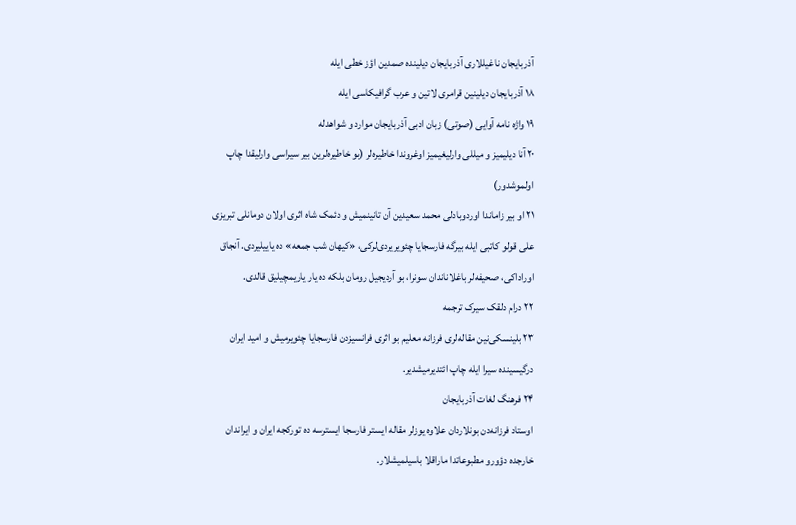آذربایجان ناغیللاری آذربایجان دیلینده صمدین اؤز خطی ایله
۱۸ آذربایجان دیلینین قرامری لاتین و عرب گرافیکاسی ایله
۱۹ واژه نامه آوایی (صوتی) زبان ادبی آذربایجان موارد و شواهدله
۲۰ آنا دیلیمیز و میللی وارلیغیمیز اوغروندا خاطیره‌لر (بو خاطیره‌لرین بیر سیراسی وارلیقدا چاپ اولموشدور)
۲۱ او بیر زاماندا اوردوبادلی محمد سعیدین آن تانینمیش و دئمک شاه اثری اولان دومانلی تبریزی علی قولو کاتبی ایله بیرگه فارسجایا چئویریردی‌لرکی، «کیهان شب جمعه» ده یا‌ییلیردی. آنجاق اوراداکی، صحیفه‌لر باغلاناندان سونرا، بو آردیجیل رومان بلکه ده یار یاریمچیلیق قالدی.
۲۲ درام دلقک سیرک ترجمه
۲۳ بلینسکی‌نین مقاله‌لری فرزانه معلیم بو اثری فرانسیزدن فارسجایا چئویرمیش و امید ایران درگیسینده سیرا ایله چاپ ائتدیرمیشدیر.
۲۴ فرهنگ لغات آذربایجان
اوستاد فرزانه‌دن بونلاردان علاوه یوزلر مقاله ایستر فارسجا ایسترسه ده تورکجه ایران و ایراندان خارجده دؤورو مطبوعاتدا ماراقلا باسیلمیشلار.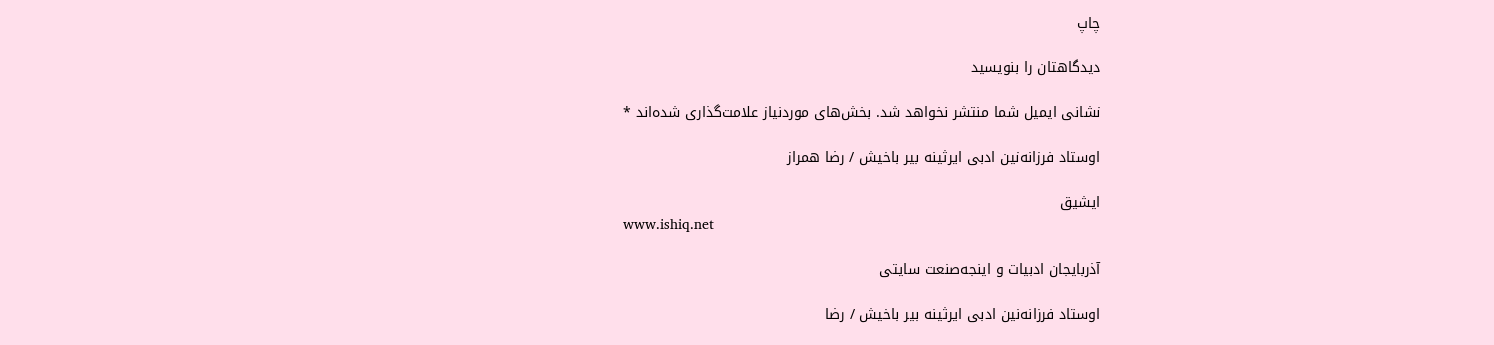چاپ

دیدگاهتان را بنویسید

نشانی ایمیل شما منتشر نخواهد شد. بخش‌های موردنیاز علامت‌گذاری شده‌اند *

اوستاد فرزانه‌نین ادبی ایرثینه بیر باخیش / رضا همراز

ایشیق
www.ishiq.net

آذربایجان ادبیات و اینجه‌صنعت سایتی

اوستاد فرزانه‌نین ادبی ایرثینه بیر باخیش / رضا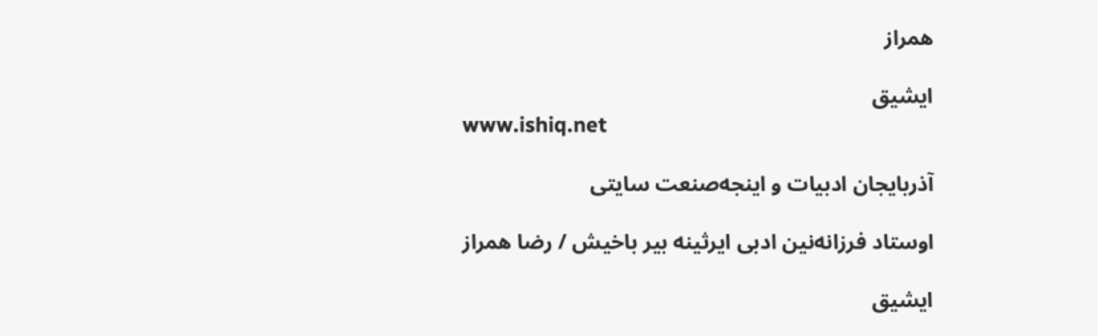همراز

ایشیق
www.ishiq.net

آذربایجان ادبیات و اینجه‌صنعت سایتی

اوستاد فرزانه‌نین ادبی ایرثینه بیر باخیش / رضا همراز

ایشیق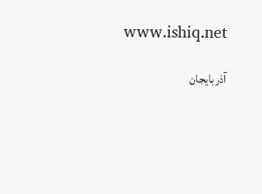www.ishiq.net

آذربایجان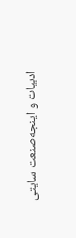ادبیات و اینجه‌صنعت سایتی